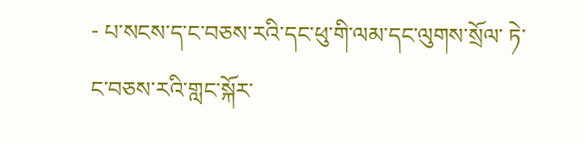- པ་སངས་ད་ང་བཅས་རའི་དང་ཕུ་གི་ལམ་དང་ལུགས་སྲོལ་ ཏེ་ང་བཅས་རའི་གླང་སྐོར་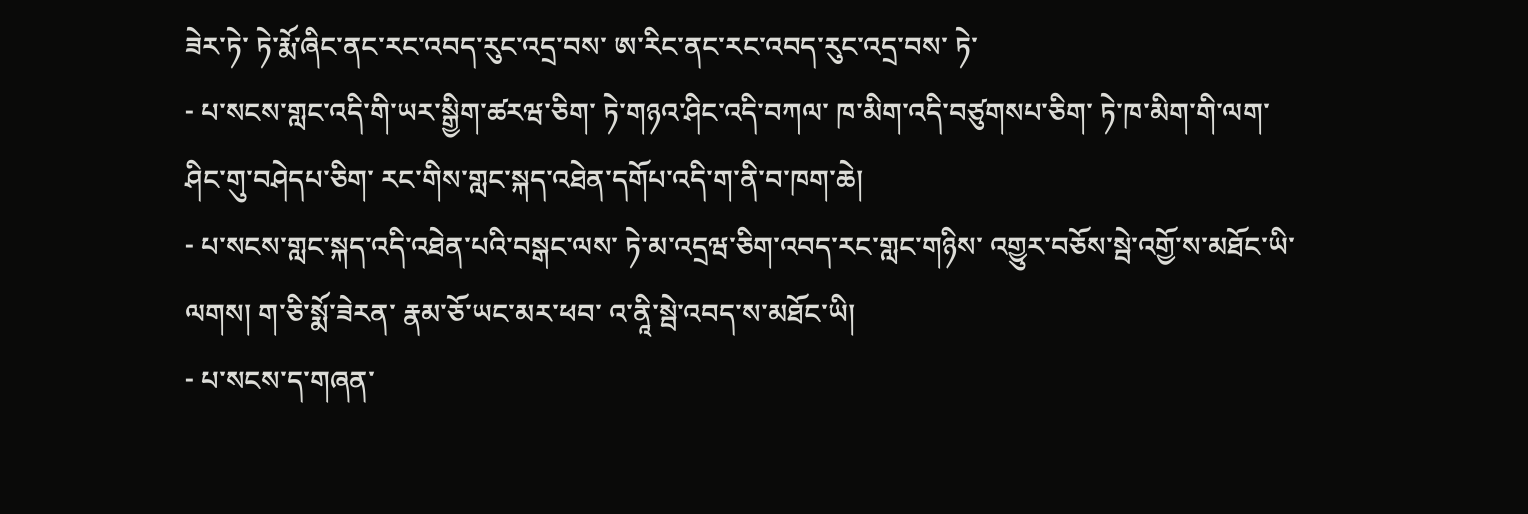ཟེར་ཏེ་ ཏེ་རྨོ་ཞིང་ནང་རང་འབད་རུང་འདྲ་བས་ ཨ་རིང་ནང་རང་འབད་རུང་འདྲ་བས་ ཏེ་
- པ་སངས་གླང་འདི་གི་ཡར་སྒྱིག་ཚརཝ་ཅིག་ ཏེ་གཉའ་ཤིང་འདི་བཀལ་ ཁ་མིག་འདི་བཙུགསཔ་ཅིག་ ཏེ་ཁ་མིག་གི་ལག་ཤིང་གུ་བཤེདཔ་ཅིག་ རང་གིས་གླང་སྐད་འཐེན་དགོཔ་འདི་ག་ནི་བ་ཁག་ཆེ།
- པ་སངས་གླང་སྐད་འདི་འཐེན་པའི་བསྒང་ལས་ ཏེ་མ་འདྲཝ་ཅིག་འབད་རང་གླང་གཉིས་ འགྱུར་བཅོས་སྦེ་འགྱོ་ས་མཐོང་ཡི་ལགས། ག་ཅི་སྨོ་ཟེརན་ རྣམ་ཅོ་ཡང་མར་ཕབ་ འ་ནཱི་སྦེ་འབད་ས་མཐོང་ཡི།
- པ་སངས་ད་གཞན་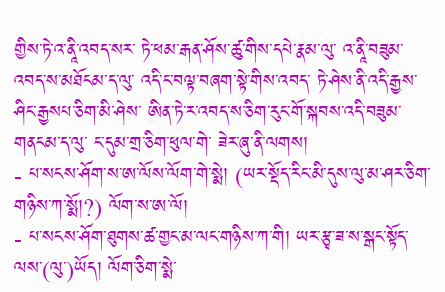གྱིས་ཏེ་འ་ནཱི་འབད་སར་ ཏེ་ཕམ་རྒན་ཤོས་ཚུ་གིས་དཔེ་རྣམ་ལུ་ འ་ནཱི་བཟུམ་ འབད་ས་མཐོངམ་ད་ལུ་ འདི་ང་བལྟ་བཞག་སྟེ་གིས་འབད་ ཏེ་ཤེས་ནི་འདི་རྒྱས་ཤིང་རྒྱསཔ་ཅིག་མི་ཤེས་ ཨིན་ཏེ་ར་འབད་ས་ཅིག་རུང་གོ་སྐབས་འདི་བཟུམ་གནངམ་ད་ལུ་ ང་དུམ་གྲ་ཅིག་ཕུལ་གེ་ ཟེར་ཞུ་ནི་ལགས།
- པ་སངས་ཤོག་ས་ཨ་ལོས་ལོག་གེ་སྨེ། (ཡར་སྡོད་རིང་མི་དུས་ལུ་མ་ཤར་ཅིག་གཉིས་ཀ་སྨོ།?) ལོག་ས་ཨ་ལོ།
- པ་སངས་ཤོག་ཐུགས་ཚ་གྱང་མ་ལང་གཉིས་ཀ་གི། ཡར་རྩྭ་ཟ་ས་སྒང་སྟོད་ལས་(ལུ་)ཡོད། ལོག་ཅིག་སྨེ་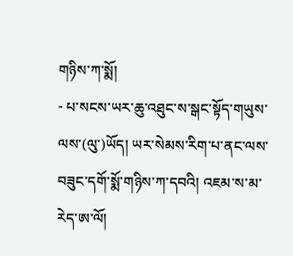གཉིས་ཀ་སྨོ།
- པ་སངས་ཡར་ཆུ་འཐུང་ས་སྒང་སྟོད་གཡུས་ལས་(ལུ་)ཡོད། ཡར་སེམས་རིག་པ་ནང་ལས་བཟུང་དགོ་སྨོ་གཉིས་ཀ་དབའི། འཇམ་ས་མ་རེད་ཨ་ལོ།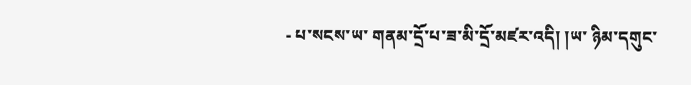- པ་སངས་ཡ་ གནམ་དྲོ་པ་ཟ་མི་དྲོ་མཛར་འདི། །ཡ་ ཉིམ་དགུང་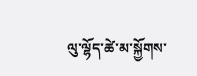ལུ་ལྷོད་ཚེ་མ་སྐྱོགས་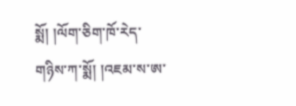སྨོ། །ལོག་ཅིག་ཁོ་རེད་གཉིས་ཀ་སྨོ། །འཇམ་ས་ཨ་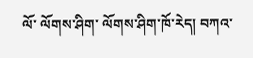ལོ་ ལོགས་ཤིག་ ལོགས་ཤིག་ཁོ་རེད། བཀའ་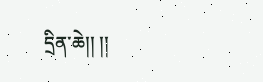དྲིན་ཆེ།། །།